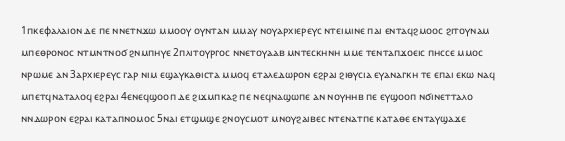1ⲡⲕⲉⲫⲁⲗⲁⲓⲟⲛ ⲇⲉ ⲡⲉ ⲛⲛⲉⲧⲛϫⲱ ⲙⲙⲟⲟⲩ ⲟⲩⲛⲧⲁⲛ ⲙⲙⲁⲩ ⲛⲟⲩⲁⲣⲭⲓⲉⲣⲉⲩⲥ ⲛⲧⲉⲓⲙⲓⲛⲉ ⲡⲁⲓ ⲉⲛⲧⲁϥϩⲙⲟⲟⲥ ϩⲓⲧⲟⲩⲛⲁⲙ ⲙⲡⲉⲑⲣⲟⲛⲟⲥ ⲛⲧⲙⲛⲧⲛⲟϭ ϩⲛⲙⲡⲏⲩⲉ 2ⲡⲗⲓⲧⲟⲩⲣⲅⲟⲥ ⲛⲛⲉⲧⲟⲩⲁⲁⲃ ⲙⲛⲧⲉⲥⲕⲏⲛⲏ ⲙⲙⲉ ⲧⲉⲛⲧⲁⲡϫⲟⲉⲓⲥ ⲡⲏⲥⲥⲉ ⲙⲙⲟⲥ ⲛⲣⲱⲙⲉ ⲁⲛ 3ⲁⲣⲭⲓⲉⲣⲉⲩⲥ ⲅⲁⲣ ⲛⲓⲙ ⲉϣⲁⲩⲕⲁⲑⲓⲥⲧⲁ ⲙⲙⲟϥ ⲉⲧⲁⲗⲉⲇⲱⲣⲟⲛ ⲉϩⲣⲁⲓ ϩⲓⲑⲩⲥⲓⲁ ⲉⲩⲁⲛⲁⲅⲕⲏ ⲧⲉ ⲉⲡⲁⲓ ⲉⲕⲱ ⲛⲁϥ ⲙⲡⲉⲧϥⲛⲁⲧⲁⲗⲟϥ ⲉϩⲣⲁⲓ 4ⲉⲛⲉϥϣⲟⲟⲡ ⲇⲉ ϩⲓϫⲙⲡⲕⲁϩ ⲡⲉ ⲛⲉϥⲛⲁϣⲱⲡⲉ ⲁⲛ ⲛⲟⲩⲏⲏⲃ ⲡⲉ ⲉⲩϣⲟⲟⲡ ⲛϭⲓⲛⲉⲧⲧⲁⲗⲟ ⲛⲛⲇⲱⲣⲟⲛ ⲉϩⲣⲁⲓ ⲕⲁⲧⲁⲡⲛⲟⲙⲟⲥ 5ⲛⲁⲓ ⲉⲧϣⲙϣⲉ ϩⲛⲟⲩⲥⲙⲟⲧ ⲙⲛⲟⲩϩⲁⲓⲃⲉⲥ ⲛⲧⲉⲛⲁⲧⲡⲉ ⲕⲁⲧⲁⲑⲉ ⲉⲛⲧⲁⲩϣⲁϫⲉ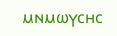ⲙⲛⲙⲱⲩⲥⲏⲥ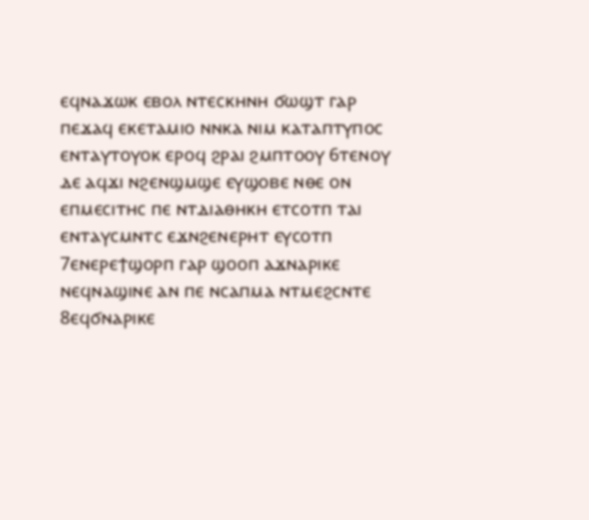ⲉϥⲛⲁϫⲱⲕ ⲉⲃⲟⲗ ⲛⲧⲉⲥⲕⲏⲛⲏ ϭⲱϣⲧ ⲅⲁⲣ ⲡⲉϫⲁϥ ⲉⲕⲉⲧⲁⲙⲓⲟ ⲛⲛⲕⲁ ⲛⲓⲙ ⲕⲁⲧⲁⲡⲧⲩⲡⲟⲥ ⲉⲛⲧⲁⲩⲧⲟⲩⲟⲕ ⲉⲣⲟϥ ϩⲣⲁⲓ ϩⲙⲡⲧⲟⲟⲩ 6ⲧⲉⲛⲟⲩ ⲇⲉ ⲁϥϫⲓ ⲛϩⲉⲛϣⲙϣⲉ ⲉⲩϣⲟⲃⲉ ⲛⲑⲉ ⲟⲛ ⲉⲡⲙⲉⲥⲓⲧⲏⲥ ⲡⲉ ⲛⲧⲇⲓⲁⲑⲏⲕⲏ ⲉⲧⲥⲟⲧⲡ ⲧⲁⲓ ⲉⲛⲧⲁⲩⲥⲙⲛⲧⲥ ⲉϫⲛϩⲉⲛⲉⲣⲏⲧ ⲉⲩⲥⲟⲧⲡ 7ⲉⲛⲉⲣⲉϯϣⲟⲣⲡ ⲅⲁⲣ ϣⲟⲟⲡ ⲁϫⲛⲁⲣⲓⲕⲉ ⲛⲉϥⲛⲁϣⲓⲛⲉ ⲁⲛ ⲡⲉ ⲛⲥⲁⲡⲙⲁ ⲛⲧⲙⲉϩⲥⲛⲧⲉ 8ⲉϥϭⲛⲁⲣⲓⲕⲉ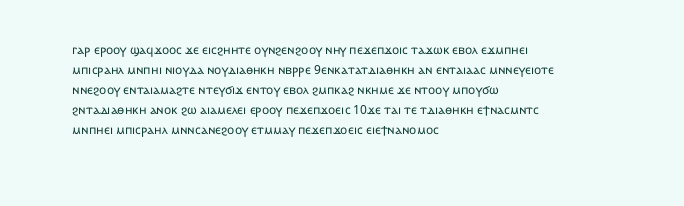ⲅⲁⲣ ⲉⲣⲟⲟⲩ ϣⲁϥϫⲟⲟⲥ ϫⲉ ⲉⲓⲥϩⲏⲏⲧⲉ ⲟⲩⲛϩⲉⲛϩⲟⲟⲩ ⲛⲏⲩ ⲡⲉϫⲉⲡϫⲟⲓⲥ ⲧⲁϫⲱⲕ ⲉⲃⲟⲗ ⲉϫⲙⲡⲏⲉⲓ ⲙⲡⲓⲥⲣⲁⲏⲗ ⲙⲛⲡⲏⲓ ⲛⲓⲟⲩⲇⲁ ⲛⲟⲩⲇⲓⲁⲑⲏⲕⲏ ⲛⲃⲣⲣⲉ 9ⲉⲛⲕⲁⲧⲁⲧⲇⲓⲁⲑⲏⲕⲏ ⲁⲛ ⲉⲛⲧⲁⲓⲁⲁⲥ ⲙⲛⲛⲉⲩⲉⲓⲟⲧⲉ ⲛⲛⲉϩⲟⲟⲩ ⲉⲛⲧⲁⲓⲁⲙⲁϩⲧⲉ ⲛⲧⲉⲩϭⲓϫ ⲉⲛⲧⲟⲩ ⲉⲃⲟⲗ ϩⲙⲡⲕⲁϩ ⲛⲕⲏⲙⲉ ϫⲉ ⲛⲧⲟⲟⲩ ⲙⲡⲟⲩϭⲱ ϩⲛⲧⲁⲇⲓⲁⲑⲏⲕⲏ ⲁⲛⲟⲕ ϩⲱ ⲁⲓⲁⲙⲉⲗⲉⲓ ⲉⲣⲟⲟⲩ ⲡⲉϫⲉⲡϫⲟⲉⲓⲥ 10ϫⲉ ⲧⲁⲓ ⲧⲉ ⲧⲇⲓⲁⲑⲏⲕⲏ ⲉϯⲛⲁⲥⲙⲛⲧⲥ ⲙⲛⲡⲏⲉⲓ ⲙⲡⲓⲥⲣⲁⲏⲗ ⲙⲛⲛⲥⲁⲛⲉϩⲟⲟⲩ ⲉⲧⲙⲙⲁⲩ ⲡⲉϫⲉⲡϫⲟⲉⲓⲥ ⲉⲓⲉϯⲛⲁⲛⲟⲙⲟⲥ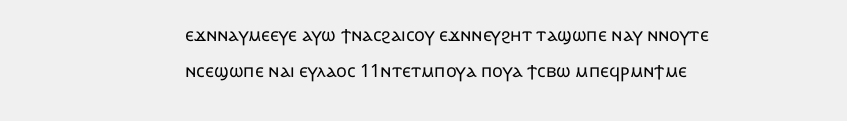ⲉϫⲛⲛⲁⲩⲙⲉⲉⲩⲉ ⲁⲩⲱ ϯⲛⲁⲥϩⲁⲓⲥⲟⲩ ⲉϫⲛⲛⲉⲩϩⲏⲧ ⲧⲁϣⲱⲡⲉ ⲛⲁⲩ ⲛⲛⲟⲩⲧⲉ ⲛⲥⲉϣⲱⲡⲉ ⲛⲁⲓ ⲉⲩⲗⲁⲟⲥ 11ⲛⲧⲉⲧⲙⲡⲟⲩⲁ ⲡⲟⲩⲁ ϯⲥⲃⲱ ⲙⲡⲉϥⲣⲙⲛϯⲙⲉ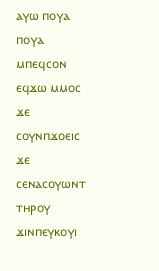ⲁⲩⲱ ⲡⲟⲩⲁ ⲡⲟⲩⲁ ⲙⲡⲉϥⲥⲟⲛ ⲉϥϫⲱ ⲙⲙⲟⲥ ϫⲉ ⲥⲟⲩⲛⲡϫⲟⲉⲓⲥ ϫⲉ ⲥⲉⲛⲁⲥⲟⲩⲱⲛⲧ ⲧⲏⲣⲟⲩ ϫⲓⲛⲡⲉⲩⲕⲟⲩⲓ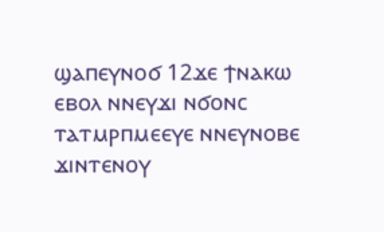ϣⲁⲡⲉⲩⲛⲟϭ 12ϫⲉ ϯⲛⲁⲕⲱ ⲉⲃⲟⲗ ⲛⲛⲉⲩϫⲓ ⲛϭⲟⲛⲥ ⲧⲁⲧⲙⲣⲡⲙⲉⲉⲩⲉ ⲛⲛⲉⲩⲛⲟⲃⲉ ϫⲓⲛⲧⲉⲛⲟⲩ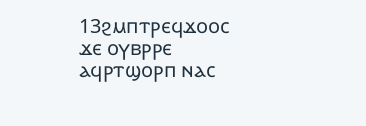13ϩⲙⲡⲧⲣⲉϥϫⲟⲟⲥ ϫⲉ ⲟⲩⲃⲣⲣⲉ ⲁϥⲣⲧϣⲟⲣⲡ ⲛⲁⲥ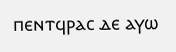ⲡⲉⲛⲧϥⲣⲁⲥ ⲇⲉ ⲁⲩⲱ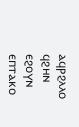ⲁϥⲣϩⲗⲗⲟ ϥϩⲏⲛ ⲉϩⲟⲩⲛ ⲉⲡⲧⲁⲕⲟ